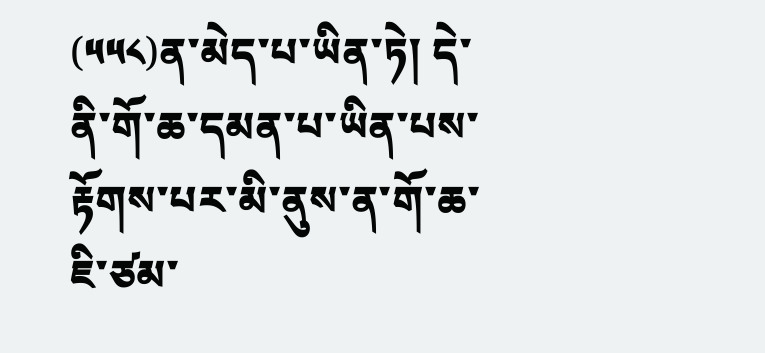(༥༥༨)ན་མེད་པ་ཡིན་ཏེ། དེ་ནི་གོ་ཆ་དམན་པ་ཡིན་པས་རྟོགས་པར་མི་ནུས་ན་གོ་ཆ་ཇི་ཙམ་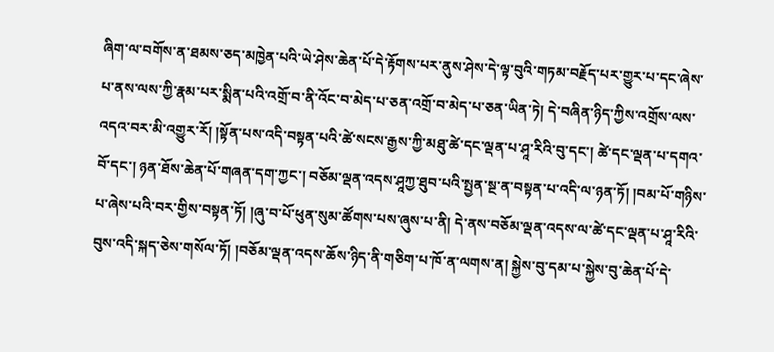ཞིག་ལ་བགོས་ན་ཐམས་ཅད་མཁྱེན་པའི་ཡེ་ཤེས་ཆེན་པོ་དེ་རྟོགས་པར་ནུས་ཤེས་དེ་ལྟ་བུའི་གཏམ་བརྗོད་པར་གྱུར་པ་དང་ཞེས་པ་ནས་ལས་ཀྱི་རྣམ་པར་སྨིན་པའི་འགྲོ་བ་ནི་འོང་བ་མེད་པ་ཅན་འགྲོ་བ་མེད་པ་ཅན་ཡིན་ཏེ། དེ་བཞིན་ཉིད་ཀྱིས་འགྲོས་ལས་འདའ་བར་མི་འགྱུར་རོ། །སྟོན་པས་འདི་བསྟན་པའི་ཚེ་སངས་རྒྱས་ཀྱི་མཐུ་ཚེ་དང་ལྡན་པ་ཤཱ་རིའི་བུ་དང་། ཚེ་དང་ལྡན་པ་དགའ་བོ་དང་། ཉན་ཐོས་ཆེན་པོ་གཞན་དག་ཀྱང་། བཅོམ་ལྡན་འདས་ཤཱཀྱ་ཐུབ་པའི་སྤྱན་སྔ་ན་བསྟན་པ་འདི་ལ་ཉན་ཏོ། །བམ་པོ་གཉིས་པ་ཞེས་པའི་བར་གྱིས་བསྟན་ཏོ། །ཞུ་བ་པོ་ཕུན་སུམ་ཚོགས་པས་ཞུས་པ་ནི། དེ་ནས་བཅོམ་ལྡན་འདས་ལ་ཚེ་དང་ལྡན་པ་ཤཱ་རིའི་བུས་འདི་སྐད་ཅེས་གསོལ་ཏོ། །བཅོམ་ལྡན་འདས་ཆོས་ཉིད་ནི་གཅིག་པ་ཁོ་ན་ལགས་ན། སྐྱེས་བུ་དམ་པ་སྐྱེས་བུ་ཆེན་པོ་དེ་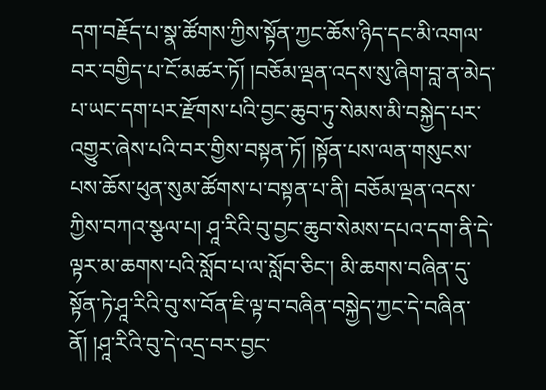དག་བརྗོད་པ་སྣ་ཚོགས་ཀྱིས་སྟོན་ཀྱང་ཆོས་ཉིད་དང་མི་འགལ་བར་བགྱིད་པ་ངོ་མཚར་ཏོ། །བཅོམ་ལྡན་འདས་སུ་ཞིག་བླ་ན་མེད་པ་ཡང་དག་པར་རྫོགས་པའི་བྱང་ཆུབ་ཏུ་སེམས་མི་བསྐྱེད་པར་འགྱུར་ཞེས་པའི་བར་གྱིས་བསྟན་ཏོ། །སྟོན་པས་ལན་གསུངས་པས་ཆོས་ཕུན་སུམ་ཚོགས་པ་བསྟན་པ་ནི། བཅོམ་ལྡན་འདས་ཀྱིས་བཀའ་སྩལ་པ། ཤཱ་རིའི་བུ་བྱང་ཆུབ་སེམས་དཔའ་དག་ནི་དེ་ལྟར་མ་ཆགས་པའི་སློབ་པ་ལ་སློབ་ཅིང་། མི་ཆགས་བཞིན་དུ་སྟོན་ཏེ་ཤཱ་རིའི་བུ་ས་བོན་ཇི་ལྟ་བ་བཞིན་བསྐྱེད་ཀྱང་དེ་བཞིན་ནོ། །ཤཱ་རིའི་བུ་དེ་འདྲ་བར་བྱང་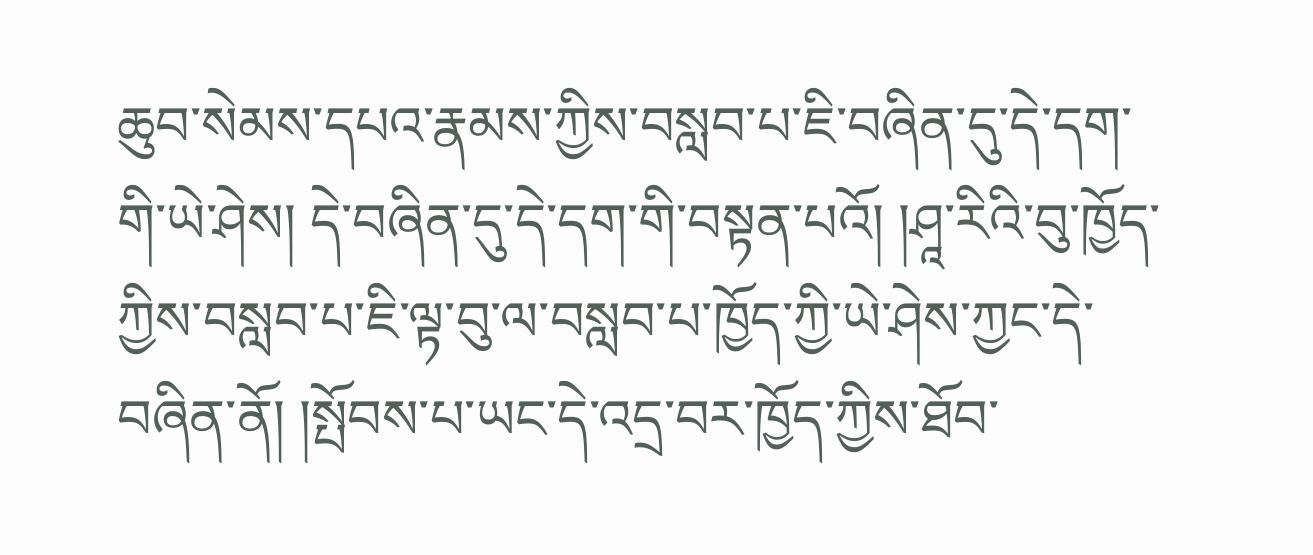ཆུབ་སེམས་དཔའ་རྣམས་ཀྱིས་བསླབ་པ་ཇི་བཞིན་དུ་དེ་དག་གི་ཡེ་ཤེས། དེ་བཞིན་དུ་དེ་དག་གི་བསྟན་པའོ། །ཤཱ་རིའི་བུ་ཁྱོད་ཀྱིས་བསླབ་པ་ཇི་ལྟ་བུ་ལ་བསླབ་པ་ཁྱོད་ཀྱི་ཡེ་ཤེས་ཀྱང་དེ་བཞིན་ནོ། །སྤོབས་པ་ཡང་དེ་འདྲ་བར་ཁྱོད་ཀྱིས་ཐོབ་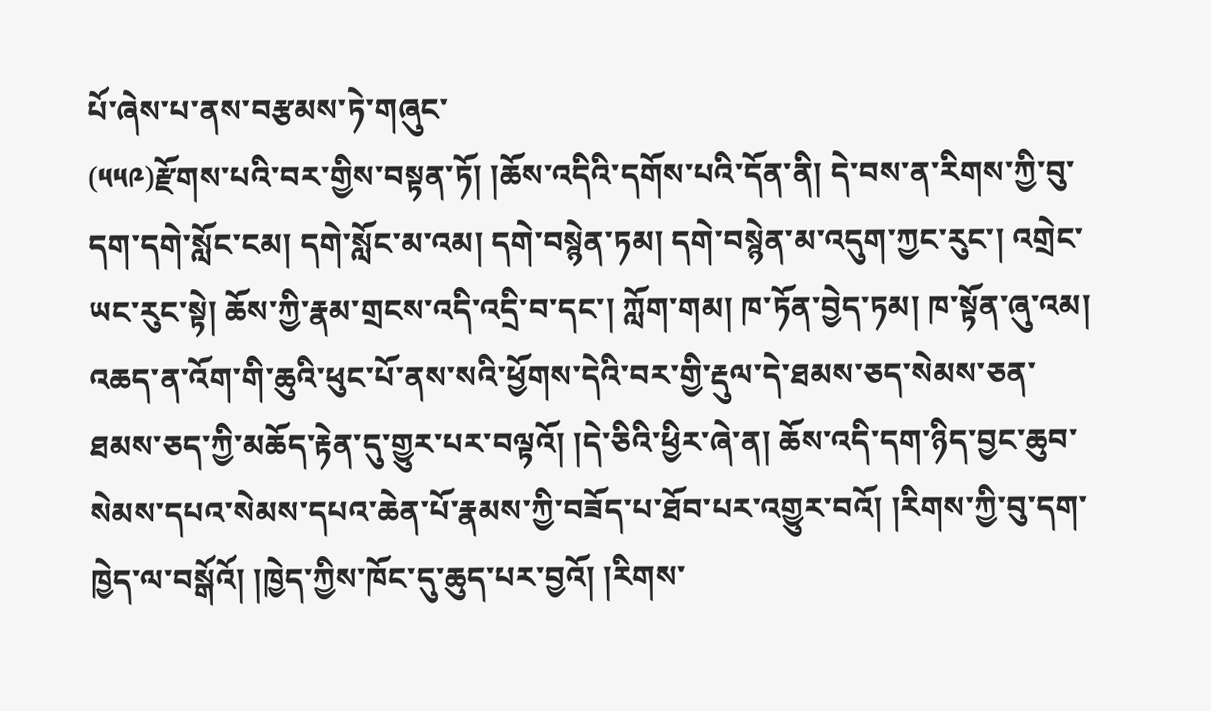པོ་ཞེས་པ་ནས་བརྩམས་ཏེ་གཞུང་
(༥༥༩)རྫོགས་པའི་བར་གྱིས་བསྟན་ཏོ། །ཆོས་འདིའི་དགོས་པའི་དོན་ནི། དེ་བས་ན་རིགས་ཀྱི་བུ་དག་དགེ་སློང་ངམ། དགེ་སློང་མ་འམ། དགེ་བསྙེན་ཏམ། དགེ་བསྙེན་མ་འདུག་ཀྱང་རུང་། འགྲེང་ཡང་རུང་སྟེ། ཆོས་ཀྱི་རྣམ་གྲངས་འདི་འདྲི་བ་དང་། ཀློག་གམ། ཁ་ཏོན་བྱེད་ཏམ། ཁ་སྟོན་ཞུ་འམ། འཆད་ན་འོག་གི་ཆུའི་ཕུང་པོ་ནས་སའི་ཕྱོགས་དེའི་བར་གྱི་རྡུལ་དེ་ཐམས་ཅད་སེམས་ཅན་ཐམས་ཅད་ཀྱི་མཆོད་རྟེན་དུ་གྱུར་པར་བལྟའོ། །དེ་ཅིའི་ཕྱིར་ཞེ་ན། ཆོས་འདི་དག་ཉིད་བྱང་ཆུབ་སེམས་དཔའ་སེམས་དཔའ་ཆེན་པོ་རྣམས་ཀྱི་བཟོད་པ་ཐོབ་པར་འགྱུར་བའོ། །རིགས་ཀྱི་བུ་དག་ཁྱེད་ལ་བསྒོའོ། །ཁྱེད་ཀྱིས་ཁོང་དུ་ཆུད་པར་བྱའོ། །རིགས་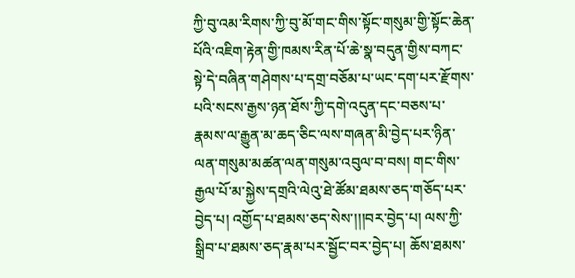ཀྱི་བུ་འམ་རིགས་ཀྱི་བུ་མོ་གང་གིས་སྟོང་གསུམ་གྱི་སྟོང་ཆེན་པོའི་འཇིག་རྟེན་གྱི་ཁམས་རིན་པོ་ཆེ་སྣ་བདུན་གྱིས་བཀང་སྟེ་དེ་བཞིན་གཤེགས་པ་དགྲ་བཅོམ་པ་ཡང་དག་པར་རྫོགས་པའི་སངས་རྒྱས་ཉན་ཐོས་ཀྱི་དགེ་འདུན་དང་བཅས་པ་རྣམས་ལ་རྒྱུན་མ་ཆད་ཅིང་ལས་གཞན་མི་བྱེད་པར་ཉིན་ལན་གསུམ་མཚན་ལན་གསུམ་འབུལ་བ་བས། གང་གིས་རྒྱལ་པོ་མ་སྐྱེས་དགྲའི་ལེའུ་ཐེ་ཚོམ་ཐམས་ཅད་གཅོད་པར་བྱེད་པ། འགྱོད་པ་ཐམས་ཅད་སེས་།།།བར་བྱེད་པ། ལས་ཀྱི་སྒྲིབ་པ་ཐམས་ཅད་རྣམ་པར་སྦྱོང་བར་བྱེད་པ། ཆོས་ཐམས་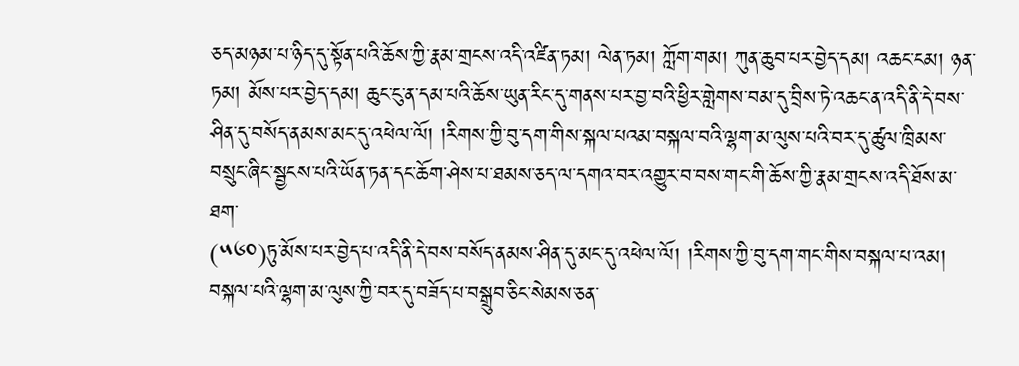ཅད་མཉམ་པ་ཉིད་དུ་སྟོན་པའི་ཆོས་ཀྱི་རྣམ་གྲངས་འདི་འཛིན་ཏམ། ལེན་ཏམ། ཀློག་གམ། ཀུན་ཆུབ་པར་བྱེད་དམ། འཆང་ངམ། ཉན་ཏམ། མོས་པར་བྱེད་དམ། ཆུང་ངུ་ན་དམ་པའི་ཆོས་ཡུན་རིང་དུ་གནས་པར་བྱ་བའི་ཕྱིར་གླེགས་བམ་དུ་བྲིས་ཏེ་འཆང་ན་འདི་ནི་དེ་བས་ཤིན་དུ་བསོད་ནམས་མང་དུ་འཕེལ་ལོ། །རིགས་ཀྱི་བུ་དག་གིས་སྐལ་པའམ་བསྐལ་བའི་ལྷག་མ་ལུས་པའི་བར་དུ་ཚུལ་ཁྲིམས་བསྲུང་ཞིང་སྦྱངས་པའི་ཡོན་ཏན་དང་ཆོག་ཤེས་པ་ཐམས་ཅད་ལ་དགའ་བར་འགྱུར་བ་བས་གང་གི་ཆོས་ཀྱི་རྣམ་གྲངས་འདི་ཐོས་མ་ཐག་
(༥༦༠)ཏུ་མོས་པར་བྱེད་པ་འདི་ནི་དེ་བས་བསོད་ནམས་ཤིན་དུ་མང་དུ་འཕེལ་ལོ། །རིགས་ཀྱི་བུ་དག་གང་གིས་བསྐལ་པ་འམ། བསྐལ་པའི་ལྷག་མ་ལུས་ཀྱི་བར་དུ་བཟོད་པ་བསྒྲུབ་ཅིང་སེམས་ཅན་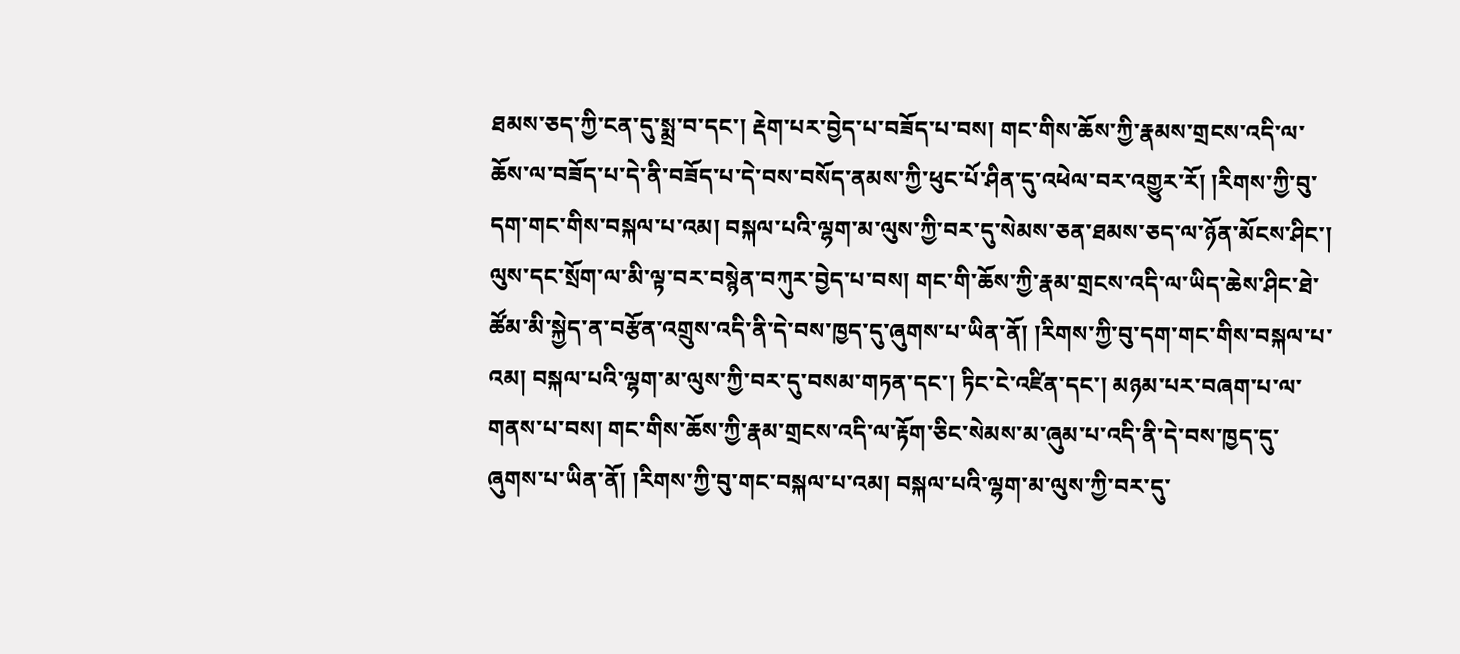ཐམས་ཅད་ཀྱི་ངན་དུ་སྨྲ་བ་དང་། རྡེག་པར་བྱེད་པ་བཟོད་པ་བས། གང་གིས་ཆོས་ཀྱི་རྣམས་གྲངས་འདི་ལ་ཆོས་ལ་བཟོད་པ་དེ་ནི་བཟོད་པ་དེ་བས་བསོད་ནམས་ཀྱི་ཕུང་པོ་ཤིན་དུ་འཕེལ་བར་འགྱུར་རོ། །རིགས་ཀྱི་བུ་དག་གང་གིས་བསྐལ་པ་འམ། བསྐལ་པའི་ལྷག་མ་ལུས་ཀྱི་བར་དུ་སེམས་ཅན་ཐམས་ཅད་ལ་ཉོན་མོངས་ཤིང་། ལུས་དང་སྲོག་ལ་མི་ལྟ་བར་བསྙེན་བཀུར་བྱེད་པ་བས། གང་གི་ཆོས་ཀྱི་རྣམ་གྲངས་འདི་ལ་ཡིད་ཆེས་ཤིང་ཐེ་ཚོམ་མི་སྐྱེད་ན་བརྩོན་འགྲུས་འདི་ནི་དེ་བས་ཁྱད་དུ་ཞུགས་པ་ཡིན་ནོ། །རིགས་ཀྱི་བུ་དག་གང་གིས་བསྐལ་པ་འམ། བསྐལ་པའི་ལྷག་མ་ལུས་ཀྱི་བར་དུ་བསམ་གཏན་དང་། ཏིང་ངེ་འཛིན་དང་། མཉམ་པར་བཞག་པ་ལ་གནས་པ་བས། གང་གིས་ཆོས་ཀྱི་རྣམ་གྲངས་འདི་ལ་རྟོག་ཅིང་སེམས་མ་ཞུམ་པ་འདི་ནི་དེ་བས་ཁྱད་དུ་ཞུགས་པ་ཡིན་ནོ། །རིགས་ཀྱི་བུ་གང་བསྐལ་པ་འམ། བསྐལ་པའི་ལྷག་མ་ལུས་ཀྱི་བར་དུ་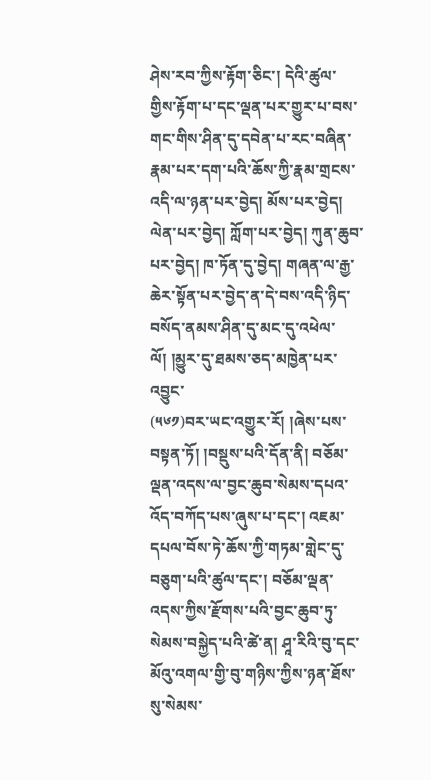ཤེས་རབ་ཀྱིས་རྟོག་ཅིང་། དེའི་ཚུལ་གྱིས་རྟོག་པ་དང་ལྡན་པར་གྱུར་པ་བས་གང་གིས་ཤིན་དུ་དབེན་པ་རང་བཞིན་རྣམ་པར་དག་པའི་ཆོས་ཀྱི་རྣམ་གྲངས་འདི་ལ་ཉན་པར་བྱེད། མོས་པར་བྱེད། ལེན་པར་བྱེད། ཀློག་པར་བྱེད། ཀུན་ཆུབ་པར་བྱེད། ཁ་ཏོན་དུ་བྱེད། གཞན་ལ་རྒྱ་ཆེར་སྟོན་པར་བྱེད་ན་དེ་བས་འདི་ཉིད་བསོད་ནམས་ཤིན་དུ་མང་དུ་འཕེལ་ལོ། །མྱུར་དུ་ཐམས་ཅད་མཁྱེན་པར་འབྱུང་
(༥༦༡)བར་ཡང་འགྱུར་རོ། །ཞེས་པས་བསྟན་ཏོ། །བསྡུས་པའི་དོན་ནི། བཅོམ་ལྡན་འདས་ལ་བྱང་ཆུབ་སེམས་དཔའ་འོད་བཀོད་པས་ཞུས་པ་དང་། འཇམ་དཔལ་བོས་ཏེ་ཆོས་ཀྱི་གཏམ་གླེང་དུ་བཅུག་པའི་ཚུལ་དང་། བཅོམ་ལྡན་འདས་ཀྱིས་རྫོགས་པའི་བྱང་ཆུབ་ཏུ་སེམས་བསྐྱེད་པའི་ཚེ་ན། ཤཱ་རིའི་བུ་དང་མོའུ་འགལ་གྱི་བུ་གཉིས་ཀྱིས་ཉན་ཐོས་སུ་སེམས་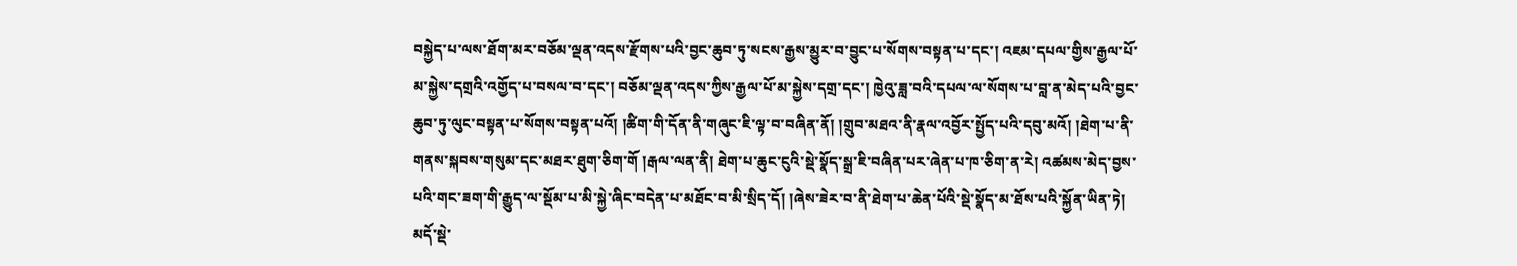བསྐྱེད་པ་ལས་ཐོག་མར་བཅོམ་ལྡན་འདས་རྫོགས་པའི་བྱང་ཆུབ་ཏུ་སངས་རྒྱས་མྱུར་བ་བྱུང་པ་སོགས་བསྟན་པ་དང་། འཇམ་དཔལ་གྱིས་རྒྱལ་པོ་མ་སྐྱེས་དགྲའི་འགྱོད་པ་བསལ་བ་དང་། བཅོམ་ལྡན་འདས་ཀྱིས་རྒྱལ་པོ་མ་སྐྱེས་དགྲ་དང་། ཁྱེའུ་ཟླ་བའི་དཔལ་ལ་སོགས་པ་བླ་ན་མེད་པའི་བྱང་ཆུབ་ཏུ་ལུང་བསྟན་པ་སོགས་བསྟན་པའོ། །ཚིག་གི་དོན་ནི་གཞུང་ཇི་ལྟ་བ་བཞིན་ནོ། །གྲུབ་མཐའ་ནི་རྣལ་འབྱོར་སྤྱོད་པའི་དབུ་མའོ། །ཐེག་པ་ནི་གནས་སྐབས་གསུམ་དང་མཐར་ཐུག་ཅིག་གོ །རྒལ་ལན་ནི། ཐེག་པ་ཆུང་ངུའི་སྡེ་སྣོད་སྒྲ་ཇི་བཞིན་པར་ཞེན་པ་ཁ་ཅིག་ན་རེ། འཚམས་མེད་བྱས་པའི་གང་ཟག་གི་རྒྱུད་ལ་སྡོམ་པ་མི་སྐྱེ་ཞིང་བདེན་པ་མཐོང་བ་མི་སྲིད་དོ། །ཞེས་ཟེར་བ་ནི་ཐེག་པ་ཆེན་པོའི་སྡེ་སྣོད་མ་ཐོས་པའི་སྐྱོན་ཡིན་ཏེ། མདོ་སྡེ་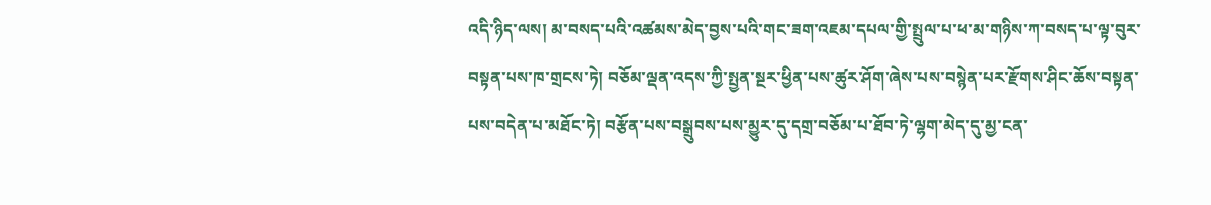འདི་ཉིད་ལས། མ་བསད་པའི་འཚམས་མེད་བྱས་པའི་གང་ཟག་འཇམ་དཔལ་གྱི་སྤྲུལ་པ་ཕ་མ་གཉིས་ཀ་བསད་པ་ལྟ་བུར་བསྟན་པས་ཁ་གྲངས་ཏེ། བཅོམ་ལྡན་འདས་ཀྱི་སྤྱན་སྔར་ཕྱིན་པས་ཚུར་ཤོག་ཞེས་པས་བསྙེན་པར་རྫོགས་ཤིང་ཆོས་བསྟན་པས་བདེན་པ་མཐོང་ཏེ། བརྩོན་པས་བསྒྲུབས་པས་མྱུར་དུ་དགྲ་བཅོམ་པ་ཐོབ་ཏེ་ལྷག་མེད་དུ་མྱ་ངན་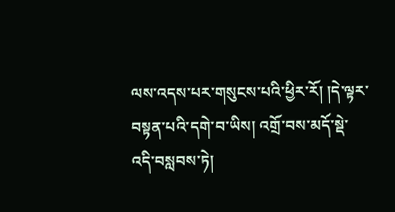ལས་འདས་པར་གསུངས་པའི་ཕྱིར་རོ། །དེ་ལྟར་བསྟན་པའི་དགེ་བ་ཡིས། འགྲོ་བས་མདོ་སྡེ་འདི་བསླབས་ཏེ།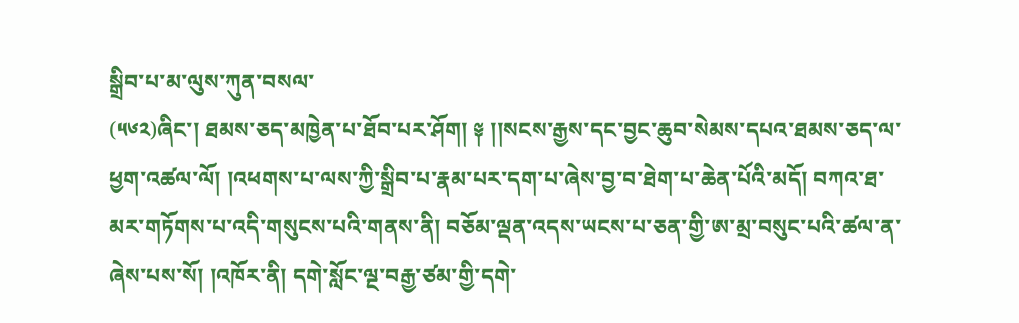སྒྲིབ་པ་མ་ལུས་ཀུན་བསལ་
(༥༦༢)ཞིང་། ཐམས་ཅད་མཁྱེན་པ་ཐོབ་པར་ཤོག། ༈ །།སངས་རྒྱས་དང་བྱང་ཆུབ་སེམས་དཔའ་ཐམས་ཅད་ལ་ཕྱག་འཚལ་ལོ། །འཕགས་པ་ལས་ཀྱི་སྒྲིབ་པ་རྣམ་པར་དག་པ་ཞེས་བྱ་བ་ཐེག་པ་ཆེན་པོའི་མདོ། བཀའ་ཐ་མར་གཏོགས་པ་འདི་གསུངས་པའི་གནས་ནི། བཅོམ་ལྡན་འདས་ཡངས་པ་ཅན་གྱི་ཨ་མྲ་བསུང་པའི་ཚལ་ན་ཞེས་པས་སོ། །འཁོར་ནི། དགེ་སློང་ལྔ་བརྒྱ་ཙམ་གྱི་དགེ་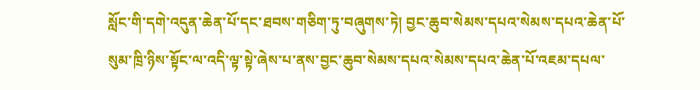སློང་གི་དགེ་འདུན་ཆེན་པོ་དང་ཐབས་གཅིག་ཏུ་བཞུགས་ཏེ། བྱང་ཆུབ་སེམས་དཔའ་སེམས་དཔའ་ཆེན་པོ་སུམ་ཁྲི་ཉིས་སྟོང་ལ་འདི་ལྟ་སྟེ་ཞེས་པ་ནས་བྱང་ཆུབ་སེམས་དཔའ་སེམས་དཔའ་ཆེན་པོ་འཇམ་དཔལ་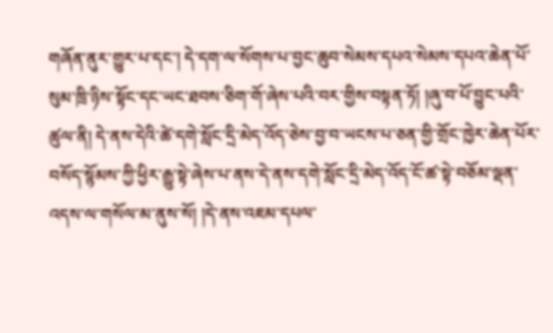གཞོན་ནུར་གྱུར་པ་དང་། དེ་དག་ལ་སོགས་པ་བྱང་ཆུབ་སེམས་དཔའ་སེམས་དཔའ་ཆེན་པོ་སུམ་ཁྲི་ཉིས་སྟོང་དང་ཡང་ཐབས་ཅིག་གོ་ཞེས་པའི་བར་གྱིས་བསྟན་ཏོ། །ཞུ་བ་པོ་བྱུང་པའི་ཚུལ་ནི། དེ་ནས་དེའི་ཚེ་དགེ་སློང་དྲི་མེད་འོད་ཅེས་བྱ་བ་ཡངས་པ་ཅན་གྱི་གྲོང་ཁྱེར་ཆེན་པོར་བསོད་སྙོམས་ཀྱི་ཕྱིར་རྒྱུ་སྟེ་ཞེས་པ་ནས་དེ་ནས་དགེ་སློང་དྲི་མེད་འོད་ངོ་ཚ་སྟེ་བཅོམ་ལྡན་འདས་ལ་གསོལ་མ་ནུས་སོ། །དེ་ནས་འཇམ་དཔལ་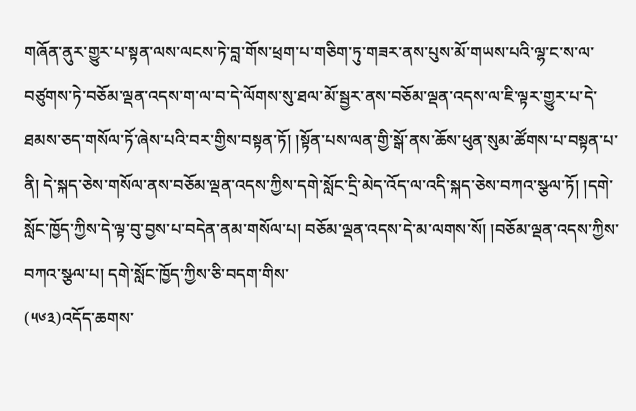གཞོན་ནུར་གྱུར་པ་སྟན་ལས་ལངས་ཏེ་བླ་གོས་ཕྲག་པ་གཅིག་ཏུ་གཟར་ནས་པུས་མོ་གཡས་པའི་ལྷ་ང་ས་ལ་བཙུགས་ཏེ་བཅོམ་ལྡན་འདས་ག་ལ་བ་དེ་ལོགས་སུ་ཐལ་མོ་སྦྱར་ནས་བཅོམ་ལྡན་འདས་ལ་ཇི་ལྟར་གྱུར་པ་དེ་ཐམས་ཅད་གསོལ་ཏོ་ཞེས་པའི་བར་གྱིས་བསྟན་ཏོ། །སྟོན་པས་ལན་གྱི་སྒོ་ནས་ཆོས་ཕུན་སུམ་ཚོགས་པ་བསྟན་པ་ནི། དེ་སྐད་ཅེས་གསོལ་ནས་བཅོམ་ལྡན་འདས་ཀྱིས་དགེ་སློང་དྲི་མེད་འོད་ལ་འདི་སྐད་ཅེས་བཀའ་སྩལ་ཏོ། །དགེ་སློང་ཁྱོད་ཀྱིས་དེ་ལྟ་བུ་བྱས་པ་བདེན་ནམ་གསོལ་པ། བཅོམ་ལྡན་འདས་དེ་མ་ལགས་སོ། །བཅོམ་ལྡན་འདས་ཀྱིས་བཀའ་སྩལ་པ། དགེ་སློང་ཁྱོད་ཀྱིས་ཅི་བདག་གིས་
(༥༦༣)འདོད་ཆགས་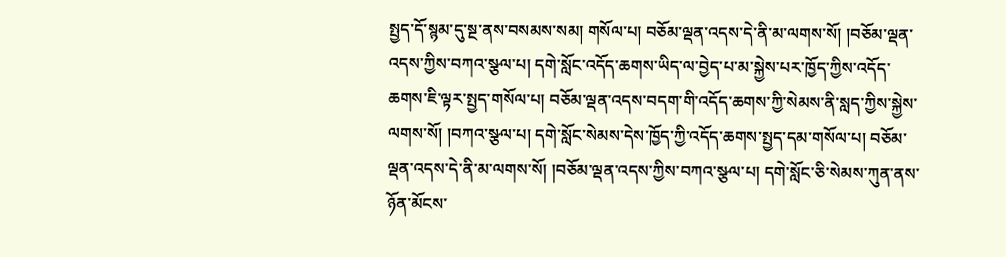སྤྱད་དོ་སྙམ་དུ་སྔ་ནས་བསམས་སམ། གསོལ་པ། བཅོམ་ལྡན་འདས་དེ་ནི་མ་ལགས་སོ། །བཅོམ་ལྡན་འདས་ཀྱིས་བཀའ་སྩལ་པ། དགེ་སློང་འདོད་ཆགས་ཡིད་ལ་བྱེད་པ་མ་སྐྱེས་པར་ཁྱོད་ཀྱིས་འདོད་ཆགས་ཇི་ལྟར་སྤྱད་གསོལ་པ། བཅོམ་ལྡན་འདས་བདག་གི་འདོད་ཆགས་ཀྱི་སེམས་ནི་སླད་ཀྱིས་སྐྱེས་ལགས་སོ། །བཀའ་སྩལ་པ། དགེ་སློང་སེམས་དེས་ཁྱོད་ཀྱི་འདོད་ཆགས་སྤྱད་དམ་གསོལ་པ། བཅོམ་ལྡན་འདས་དེ་ནི་མ་ལགས་སོ། །བཅོམ་ལྡན་འདས་ཀྱིས་བཀའ་སྩལ་པ། དགེ་སློང་ཅི་སེམས་ཀུན་ནས་ཉོན་མོངས་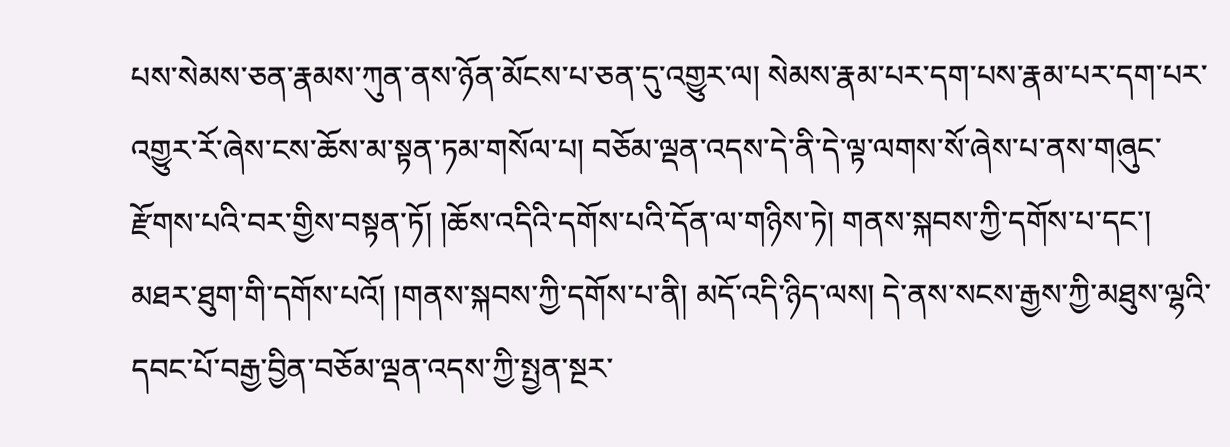པས་སེམས་ཅན་རྣམས་ཀུན་ནས་ཉོན་མོངས་པ་ཅན་དུ་འགྱུར་ལ། སེམས་རྣམ་པར་དག་པས་རྣམ་པར་དག་པར་འགྱུར་རོ་ཞེས་ངས་ཆོས་མ་སྟན་ཏམ་གསོལ་པ། བཅོམ་ལྡན་འདས་དེ་ནི་དེ་ལྟ་ལགས་སོ་ཞེས་པ་ནས་གཞུང་རྫོགས་པའི་བར་གྱིས་བསྟན་ཏོ། །ཆོས་འདིའི་དགོས་པའི་དོན་ལ་གཉིས་ཏེ། གནས་སྐབས་ཀྱི་དགོས་པ་དང་། མཐར་ཐུག་གི་དགོས་པའོ། །གནས་སྐབས་ཀྱི་དགོས་པ་ནི། མདོ་འདི་ཉིད་ལས། དེ་ནས་སངས་རྒྱས་ཀྱི་མཐུས་ལྷའི་དབང་པོ་བརྒྱ་བྱིན་བཅོམ་ལྡན་འདས་ཀྱི་སྤྱན་སྔར་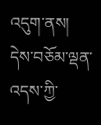འདུག་ནས། དེས་བཅོམ་ལྡན་འདས་ཀྱི་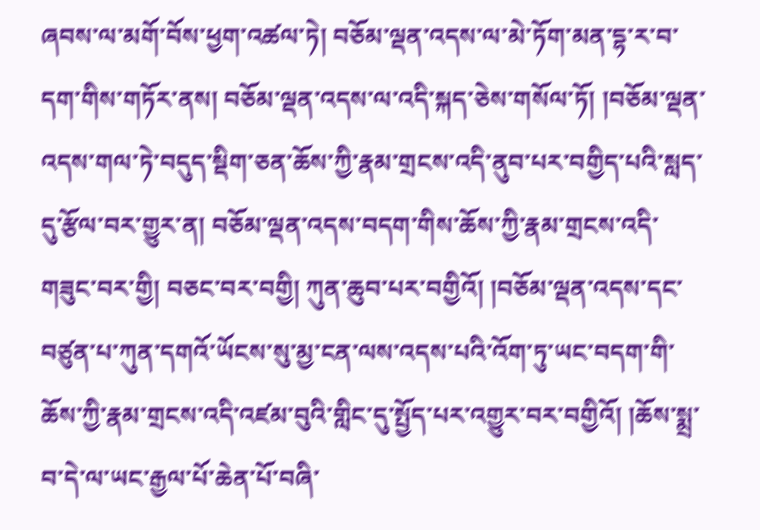ཞབས་ལ་མགོ་བོས་ཕྱག་འཚལ་ཏེ། བཅོམ་ལྡན་འདས་ལ་མེ་ཏོག་མན་དྷ་ར་བ་དག་གིས་གཏོར་ནས། བཅོམ་ལྡན་འདས་ལ་འདི་སྐད་ཅེས་གསོལ་ཏོ། །བཅོམ་ལྡན་འདས་གལ་ཏེ་བདུད་སྡིག་ཅན་ཆོས་ཀྱི་རྣམ་གྲངས་འདི་ནུབ་པར་བགྱིད་པའི་སླད་དུ་རྩོལ་བར་གྱུར་ན། བཅོམ་ལྡན་འདས་བདག་གིས་ཆོས་ཀྱི་རྣམ་གྲངས་འདི་གཟུང་བར་གྱི། བཅང་བར་བགྱི། ཀུན་ཆུབ་པར་བགྱིའོ། །བཅོམ་ལྡན་འདས་དང་བཙུན་པ་ཀུན་དགའོ་ཡོངས་སུ་མྱ་ངན་ལས་འདས་པའི་འོག་ཏུ་ཡང་བདག་གི་ཆོས་ཀྱི་རྣམ་གྲངས་འདི་འཛམ་བུའི་གླིང་དུ་སྤྱོད་པར་འགྱུར་བར་བགྱིའོ། །ཆོས་སྨྲ་བ་དེ་ལ་ཡང་རྒྱལ་པོ་ཆེན་པོ་བཞི་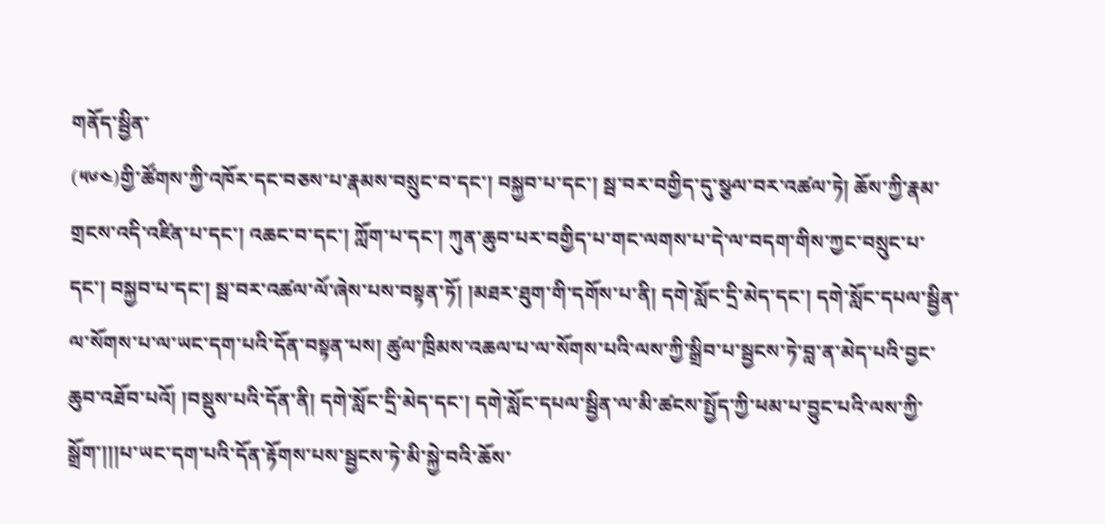གནོད་སྦྱིན་
(༥༦༤)གྱི་ཚོགས་ཀྱི་འཁོར་དང་བཅས་པ་རྣམས་བསྲུང་བ་དང་། བསྐྱབ་པ་དང་། སྦ་བར་བགྱིད་དུ་སྩལ་བར་འཚལ་ཏེ། ཆོས་ཀྱི་རྣམ་གྲངས་འདི་འཛིན་པ་དང་། འཆང་བ་དང་། ཀློག་པ་དང་། ཀུན་ཆུབ་པར་བགྱིད་པ་གང་ལགས་པ་དེ་ལ་བདག་གིས་ཀྱང་བསྲུང་པ་དང་། བསྐྱབ་པ་དང་། སྦ་བར་འཚལ་ལོ་ཞེས་པས་བསྟན་ཏོ། །མཐར་ཐུག་གི་དགོས་པ་ནི། དགེ་སློང་དྲི་མེད་དང་། དགེ་སློང་དཔལ་སྦྱིན་ལ་སོགས་པ་ལ་ཡང་དག་པའི་དོན་བསྟན་པས། ཚུལ་ཁྲིམས་འཆལ་པ་ལ་སོགས་པའི་ལས་ཀྱི་སྒྲིབ་པ་སྦྱངས་ཏེ་བླ་ན་མེད་པའི་བྱང་ཆུབ་འཐོབ་པའོ། །བསྡུས་པའི་དོན་ནི། དགེ་སློང་དྲི་མེད་དང་། དགེ་སློང་དཔལ་སྦྱིན་ལ་མི་ཚངས་སྤྱོད་ཀྱི་ཕམ་པ་བྱུང་པའི་ལས་ཀྱི་སྒྲོག་།།།པ་ཡང་དག་པའི་དོན་རྟོགས་པས་སྦྱངས་ཏེ་མི་སྐྱེ་བའི་ཆོས་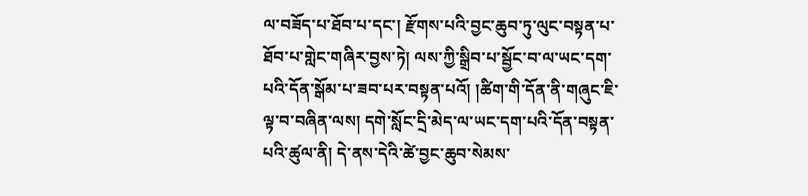ལ་བཟོད་པ་ཐོབ་པ་དང་། རྫོགས་པའི་བྱང་ཆུབ་ཏུ་ལུང་བསྟན་པ་ཐོབ་པ་གླེང་གཞིར་བྱས་ཏེ། ལས་ཀྱི་སྒྲིབ་པ་སྦྱོང་བ་ལ་ཡང་དག་པའི་དོན་སྒོམ་པ་ཟབ་པར་བསྟན་པའོ། །ཚིག་གི་དོན་ནི་གཞུང་ཇི་ལྟ་བ་བཞིན་ལས། དགེ་སློང་དྲི་མེད་ལ་ཡང་དག་པའི་དོན་བསྟན་པའི་ཚུལ་ནི། དེ་ནས་དེའི་ཚེ་བྱང་ཆུབ་སེམས་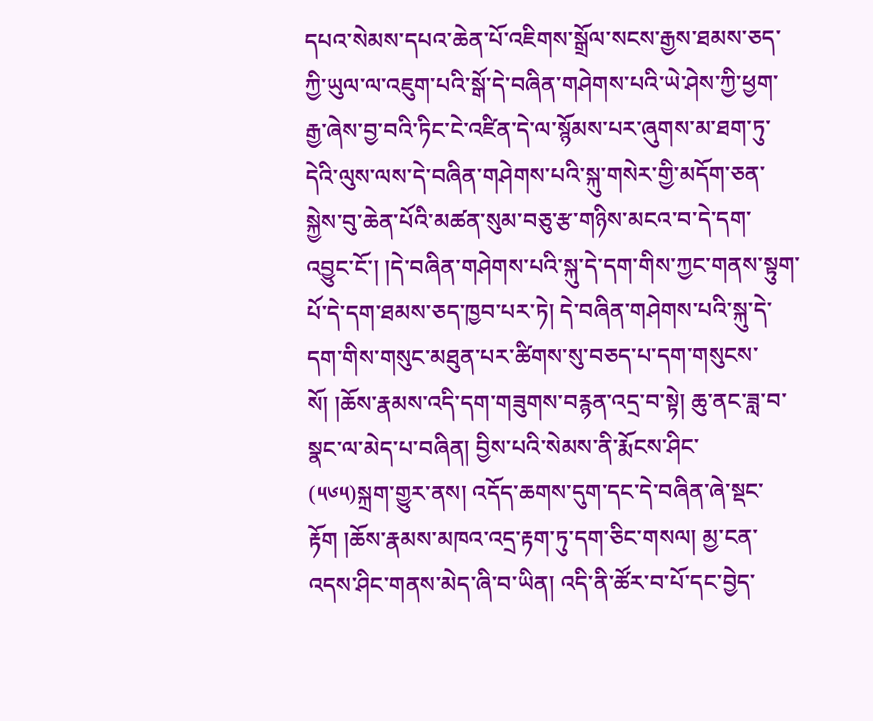དཔའ་སེམས་དཔའ་ཆེན་པོ་འཇིགས་སྒྲོལ་སངས་རྒྱས་ཐམས་ཅད་ཀྱི་ཡུལ་ལ་འཇུག་པའི་སྒོ་དེ་བཞིན་གཤེགས་པའི་ཡེ་ཤེས་ཀྱི་ཕྱག་རྒྱ་ཞེས་བྱ་བའི་ཏིང་ངེ་འཛིན་དེ་ལ་སྙོམས་པར་ཞུགས་མ་ཐག་ཏུ་དེའི་ལུས་ལས་དེ་བཞིན་གཤེགས་པའི་སྐུ་གསེར་གྱི་མདོག་ཅན་སྐྱེས་བུ་ཆེན་པོའི་མཚན་སུམ་བཅུ་རྩ་གཉིས་མངའ་བ་དེ་དག་འབྱུང་ངོ་། །དེ་བཞིན་གཤེགས་པའི་སྐུ་དེ་དག་གིས་ཀྱང་གནས་སྟུག་པོ་དེ་དག་ཐམས་ཅད་ཁྱབ་པར་ཏེ། དེ་བཞིན་གཤེགས་པའི་སྐུ་དེ་དག་གིས་གསུང་མཐུན་པར་ཚིགས་སུ་བཅད་པ་དག་གསུངས་སོ། །ཆོས་རྣམས་འདི་དག་གཟུགས་བརྙན་འདྲ་བ་སྟེ། ཆུ་ནང་ཟླ་བ་སྣང་ལ་མེད་པ་བཞིན། བྱིས་པའི་སེམས་ནི་རྨོངས་ཤིང་
(༥༦༥)སྐྲག་གྱུར་ནས། འདོད་ཆགས་དུག་དང་དེ་བཞིན་ཞེ་སྡང་རྟོག །ཆོས་རྣམས་མཁའ་འདྲ་རྟག་ཏུ་དག་ཅིང་གསལ། མྱ་ངན་འདས་ཤིང་གནས་མེད་ཞི་བ་ཡིན། འདི་ནི་ཚོར་བ་པོ་དང་བྱེད་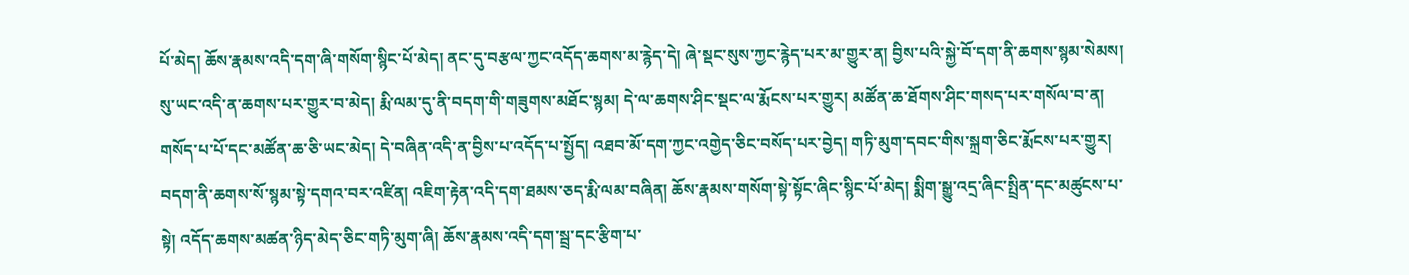པོ་མེད། ཆོས་རྣམས་འདི་དག་ཞི་གསོག་སྙིང་པོ་མེད། ནང་དུ་བརྩལ་ཀྱང་འདོད་ཆགས་མ་རྙེད་དེ། ཞེ་སྡང་སུས་ཀྱང་རྙེད་པར་མ་གྱུར་ན། བྱིས་པའི་སྐྱེ་བོ་དག་ནི་ཆགས་སྙམ་སེམས། སུ་ཡང་འདི་ན་ཆགས་པར་གྱུར་བ་མེད། རྨི་ལམ་དུ་ནི་བདག་གི་གཟུགས་མཐོང་སྙམ། དེ་ལ་ཆགས་ཤིང་སྡང་ལ་རྨོངས་པར་གྱུར། མཚོན་ཆ་ཐོགས་ཤིང་གསད་པར་གསོལ་བ་ན། གསོད་པ་པོ་དང་མཚོན་ཆ་ཅི་ཡང་མེད། དེ་བཞིན་འདི་ན་བྱིས་པ་འདོད་པ་སྤྱོད། འཐབ་མོ་དག་ཀྱང་འགྱེད་ཅིང་བསོད་པར་བྱེད། གཏི་མུག་དབང་གིས་སྐྲག་ཅིང་རྨོངས་པར་གྱུར། བདག་ནི་ཆགས་སོ་སྙམ་སྟེ་དགའ་བར་འཛིན། འཇིག་རྟེན་འདི་དག་ཐམས་ཅད་རྨི་ལམ་བཞིན། ཆོས་རྣམས་གསོག་སྟེ་སྟོང་ཞིང་སྙིང་པོ་མེད། སྨིག་སྒྱུ་འདྲ་ཞིང་སྤྲིན་དང་མཚུངས་པ་སྟེ། འདོད་ཆགས་མཚན་ཉིད་མེད་ཅིང་གཏི་མུག་ཞི། ཆོས་རྣམས་འདི་དག་སྦྲ་དང་རྩིག་པ་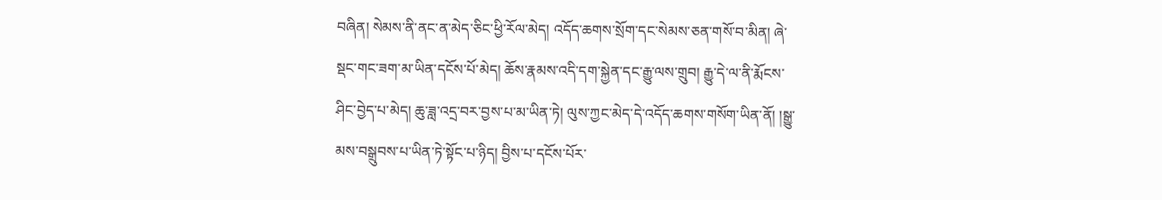བཞིན། སེམས་ནི་ནང་ན་མེད་ཅིང་ཕྱི་རོལ་མེད། འདོད་ཆགས་སྲོག་དང་སེམས་ཅན་གསོ་བ་མིན། ཞེ་སྡང་གང་ཟག་མ་ཡིན་དངོས་པོ་མེད། ཆོས་རྣམས་འདི་དག་སྐྱེན་དང་རྒྱུ་ལས་གྲུབ། རྒྱུ་དེ་ལ་ནི་རྨོངས་ཤིང་བྱེད་པ་མེད། ཆུ་ཟླ་འདྲ་བར་བྱས་པ་མ་ཡིན་ཏེ། ལུས་ཀྱང་མེད་དེ་འདོད་ཆགས་གསོག་ཡིན་ནོ། །སྒྱུ་མས་བསྒྲུབས་པ་ཡིན་ཏེ་སྟོང་པ་ཉིད། བྱིས་པ་དངོས་པོར་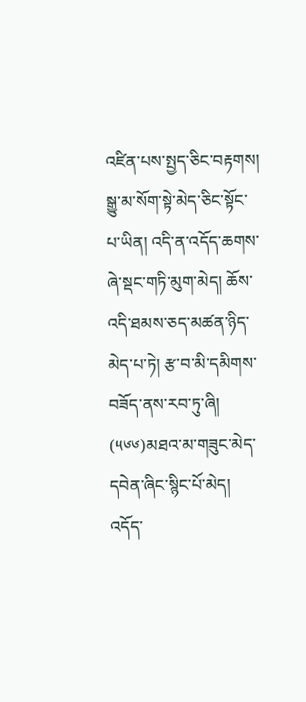འཛིན་པས་སྤྱད་ཅིང་བརྟགས། སྒྱུ་མ་སོག་སྟེ་མེད་ཅིང་སྟོང་པ་ཡིན། འདི་ན་འདོད་ཆགས་ཞེ་སྡང་གཏི་མུག་མེད། ཆོས་འདི་ཐམས་ཅད་མཚན་ཉིད་མེད་པ་ཏེ། རྩ་བ་མི་དམིགས་བཟོད་ནས་རབ་ཏུ་ཞི།
(༥༦༦)མཐའ་མ་གཟུང་མེད་དབེན་ཞིང་སྙིང་པོ་མེད། འདོད་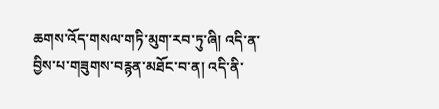ཆགས་འོད་གསལ་གཏི་མུག་རབ་ཏུ་ཞི། འདི་ན་བྱིས་པ་གཟུགས་བརྙན་མཐོང་བ་ན། འདི་ནི་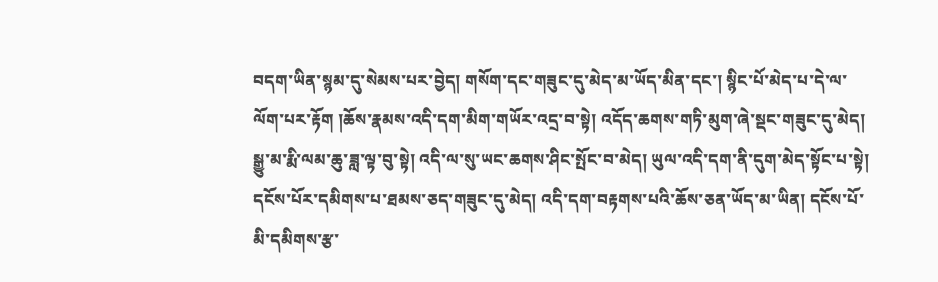བདག་ཡིན་སྙམ་དུ་སེམས་པར་བྱེད། གསོག་དང་གཟུང་དུ་མེད་མ་ཡོད་མིན་དང་། སྙིང་པོ་མེད་པ་དེ་ལ་ལོག་པར་རྟོག །ཆོས་རྣམས་འདི་དག་མིག་གཡོར་འདྲ་བ་སྟེ། འདོད་ཆགས་གཏི་མུག་ཞེ་སྡང་གཟུང་དུ་མེད། སྒྱུ་མ་རྨི་ལམ་ཆུ་ཟླ་ལྟ་བུ་སྟེ། འདི་ལ་སུ་ཡང་ཆགས་ཤིང་སྤོང་བ་མེད། ཡུལ་འདི་དག་ནི་དུག་མེད་སྟོང་པ་སྟེ། དངོས་པོར་དམིགས་པ་ཐམས་ཅད་གཟུང་དུ་མེད། འདི་དག་བརྟགས་པའི་ཆོས་ཅན་ཡོད་མ་ཡིན། དངོས་པོ་མི་དམིགས་རྩ་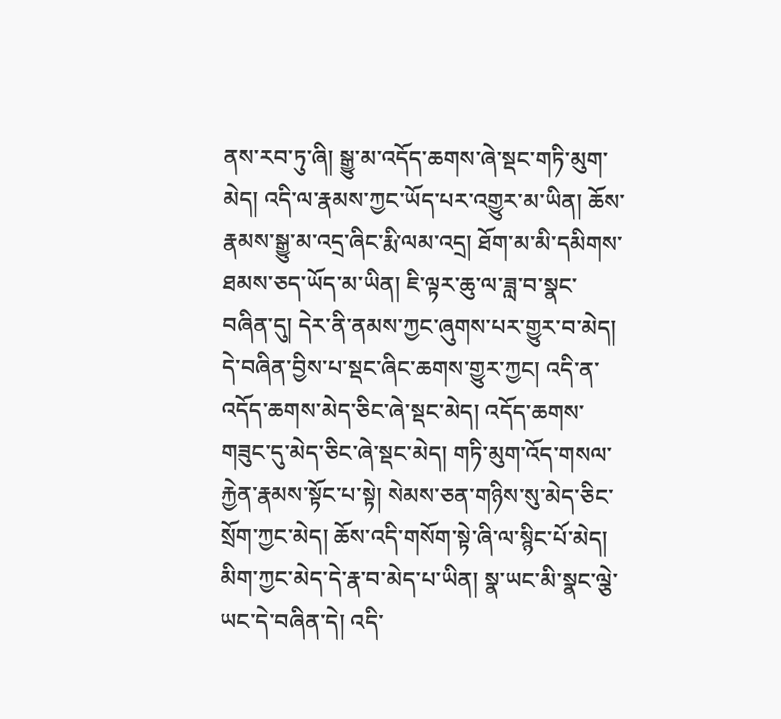ནས་རབ་ཏུ་ཞི། སྒྱུ་མ་འདོད་ཆགས་ཞེ་སྡང་གཏི་མུག་མེད། འདི་ལ་རྣམས་ཀྱང་ཡོད་པར་འགྱུར་མ་ཡིན། ཆོས་རྣམས་སྒྱུ་མ་འདྲ་ཞིང་རྨི་ལམ་འདྲ། ཐོག་མ་མི་དམིགས་ཐམས་ཅད་ཡོད་མ་ཡིན། ཇི་ལྟར་ཆུ་ལ་ཟླ་བ་སྣང་བཞིན་དུ། དེར་ནི་ནམས་ཀྱང་ཞུགས་པར་གྱུར་བ་མེད། དེ་བཞིན་བྱིས་པ་སྡང་ཞིང་ཆགས་གྱུར་ཀྱང། འདི་ན་འདོད་ཆགས་མེད་ཅིང་ཞེ་སྡང་མེད། འདོད་ཆགས་གཟུང་དུ་མེད་ཅིང་ཞེ་སྡང་མེད། གཏི་མུག་འོད་གསལ་རྐྱེན་རྣམས་སྟོང་པ་སྟེ། སེམས་ཅན་གཉིས་སུ་མེད་ཅིང་སྲོག་ཀྱང་མེད། ཆོས་འདི་གསོག་སྟེ་ཞི་ལ་སྙིང་པོ་མེད། མིག་ཀྱང་མེད་དེ་རྣ་བ་མེད་པ་ཡིན། སྣ་ཡང་མི་སྣང་ལྕེ་ཡང་དེ་བཞིན་དེ། འདི་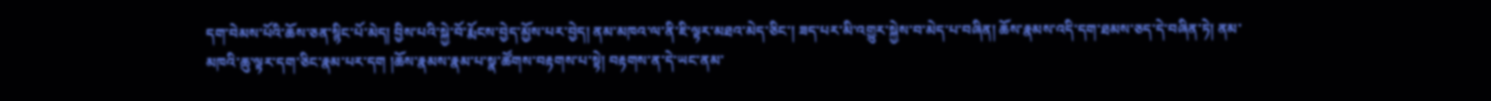དག་བེམས་པོའི་ཆོས་ཅན་སྙིང་པོ་མེད། བྱིས་པའི་སྐྱེ་བོ་རྨོངས་བྱེད་མྱོས་པར་བྱེད། ནམ་མཁའ་ལ་ནི་ཇི་ལྟར་མཐའ་མེད་ཅིང་། ཟད་པར་མི་འགྱུར་སྐྱེས་བ་མེད་པ་བཞིན། ཆོས་རྣམས་འདི་དག་ཐམས་ཅད་དེ་བཞིན་ཏེ། ནམ་མཁའི་ཆུ་ལྟར་དག་ཅིང་རྣམ་པར་དག །ཆོས་རྣམས་རྣམ་པ་སྣ་ཚོགས་བརྟགས་པ་སྟེ། བརྟགས་ན་དེ་ཡང་ནམ་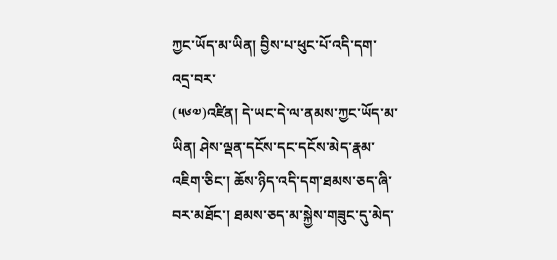ཀྱང་ཡོད་མ་ཡིན། བྱིས་པ་ཕུང་པོ་འདི་དག་འདྲ་བར་
(༥༦༧)འཛིན། དེ་ཡང་དེ་ལ་ནམས་ཀྱང་ཡོད་མ་ཡིན། ཤེས་ལྡན་དངོས་དང་དངོས་མེད་རྣམ་འཇིག་ཅིང་། ཆོས་ཉིད་འདི་དག་ཐམས་ཅད་ཞི་བར་མཐོང་། ཐམས་ཅད་མ་སྐྱེས་གཟུང་དུ་མེད་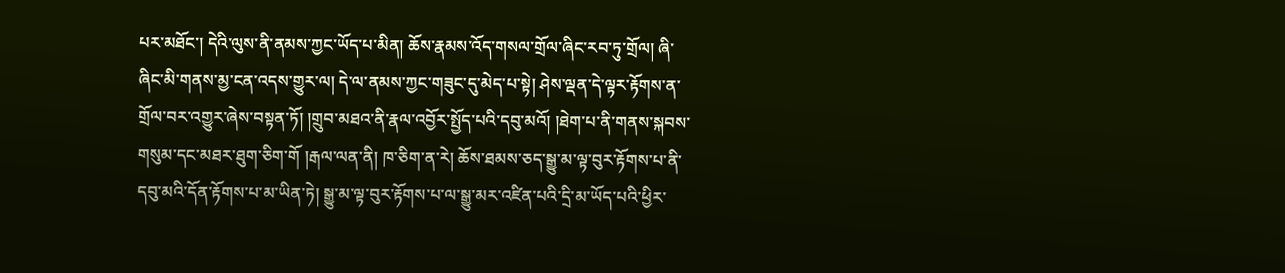པར་མཐོང་། དེའི་ལུས་ནི་ནམས་ཀྱང་ཡོད་པ་མིན། ཆོས་རྣམས་འོད་གསལ་གྲོལ་ཞིང་རབ་ཏུ་གྲོལ། ཞི་ཞིང་མི་གནས་མྱ་ངན་འདས་གྱུར་ལ། དེ་ལ་ནམས་ཀྱང་གཟུང་དུ་མེད་པ་སྟེ། ཤེས་ལྡན་དེ་ལྟར་རྟོགས་ན་གྲོལ་བར་འགྱུར་ཞེས་བསྟན་ཏོ། །གྲུབ་མཐའ་ནི་རྣལ་འབྱོར་སྤྱོད་པའི་དབུ་མའོ། །ཐེག་པ་ནི་གནས་སྐབས་གསུམ་དང་མཐར་ཐུག་ཅིག་གོ །རྒལ་ལན་ནི། ཁ་ཅིག་ན་རེ། ཆོས་ཐམས་ཅད་སྒྱུ་མ་ལྟ་བུར་རྟོགས་པ་ནི་དབུ་མའི་དོན་རྟོགས་པ་མ་ཡིན་ཏེ། སྒྱུ་མ་ལྟ་བུར་རྟོགས་པ་ལ་སྒྱུ་མར་འཛིན་པའི་དྲི་མ་ཡོད་པའི་ཕྱིར་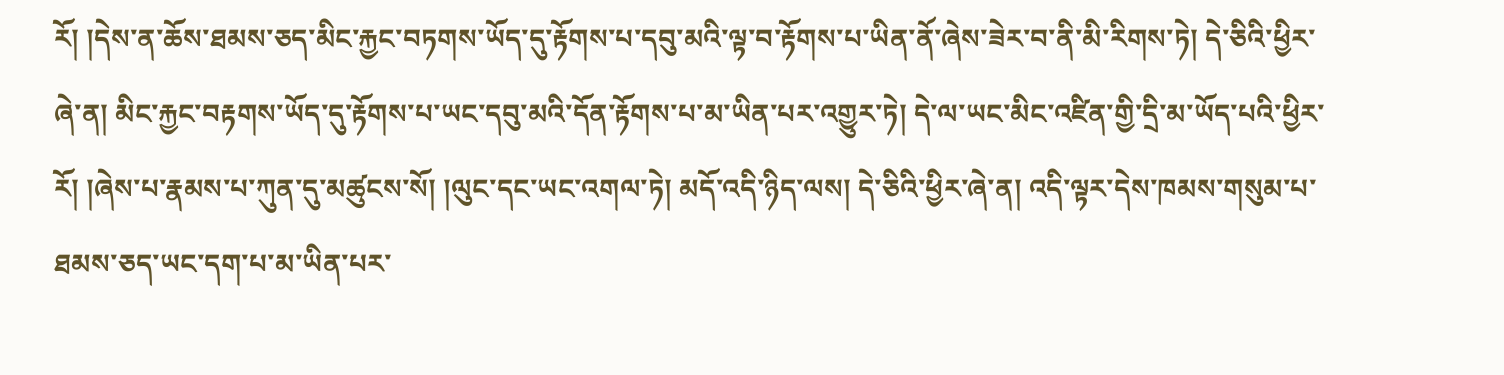རོ། །དེས་ན་ཆོས་ཐམས་ཅད་མིང་རྐྱང་བཏགས་ཡོད་དུ་རྟོགས་པ་དབུ་མའི་ལྟ་བ་རྟོགས་པ་ཡིན་ནོ་ཞེས་ཟེར་བ་ནི་མི་རིགས་ཏེ། དེ་ཅིའི་ཕྱིར་ཞེ་ན། མིང་རྐྱང་བརྟགས་ཡོད་དུ་རྟོགས་པ་ཡང་དབུ་མའི་དོན་རྟོགས་པ་མ་ཡིན་པར་འགྱུར་ཏེ། དེ་ལ་ཡང་མིང་འཛིན་གྱི་དྲི་མ་ཡོད་པའི་ཕྱིར་རོ། །ཞེས་པ་རྣམས་པ་ཀུན་དུ་མཚུངས་སོ། །ལུང་དང་ཡང་འགལ་ཏེ། མདོ་འདི་ཉིད་ལས། དེ་ཅིའི་ཕྱིར་ཞེ་ན། འདི་ལྟར་དེས་ཁམས་གསུམ་པ་ཐམས་ཅད་ཡང་དག་པ་མ་ཡིན་པར་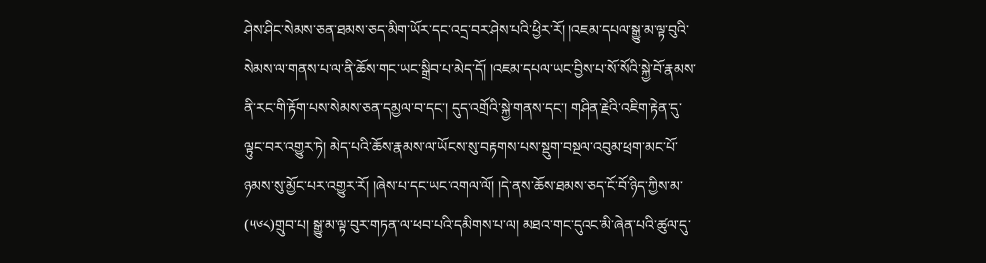ཤེས་ཤིང་སེམས་ཅན་ཐམས་ཅད་མིག་ཡོར་དང་འདྲ་བར་ཤེས་པའི་ཕྱིར་རོ། །འཇམ་དཔལ་སྒྱུ་མ་ལྟ་བུའི་སེམས་ལ་གནས་པ་ལ་ནི་ཆོས་གང་ཡང་སྒྲིབ་པ་མེད་དོ། །འཇམ་དཔལ་ཡང་བྱིས་པ་སོ་སོའི་སྐྱེ་བོ་རྣམས་ནི་རང་གི་རྟོག་པས་སེམས་ཅན་དམྱལ་བ་དང་། དུད་འགྲོའི་སྐྱེ་གནས་དང་། གཤིན་རྗེའི་འཇིག་རྟེན་དུ་ལྟུང་བར་འགྱུར་ཏེ། མེད་པའི་ཆོས་རྣམས་ལ་ཡོངས་སུ་བརྟགས་པས་སྡུག་བསྔལ་འབུམ་ཕྲག་མང་པོ་ཉམས་སུ་མྱོང་པར་འགྱུར་རོ། །ཞེས་པ་དང་ཡང་འགལ་ལོ། །དེ་ནས་ཆོས་ཐམས་ཅད་ངོ་བོ་ཉིད་ཀྱིས་མ་
(༥༦༨)གྲུབ་པ། སྒྱུ་མ་ལྟ་བུར་གཏན་ལ་ཕབ་པའི་དམིགས་པ་ལ། མཐའ་གང་དུའང་མི་ཞེན་པའི་ཚུལ་དུ་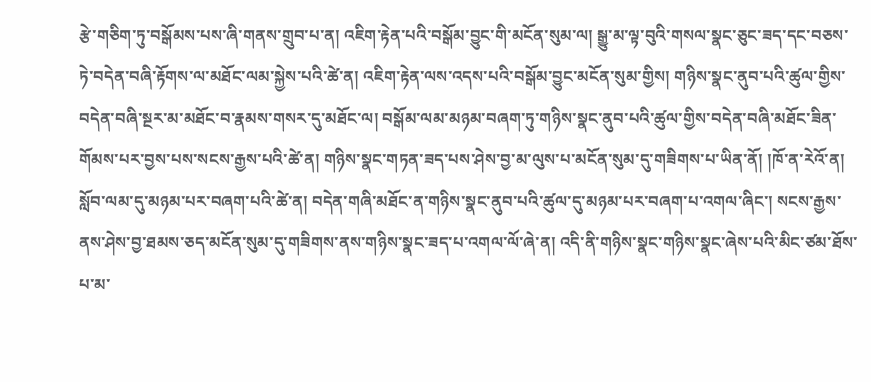རྩེ་གཅིག་ཏུ་བསྒོམས་པས་ཞི་གནས་གྲུབ་པ་ན། འཇིག་རྟེན་པའི་བསྒོམ་བྱུང་གི་མངོན་སུམ་ལ། སྒྱུ་མ་ལྟ་བུའི་གསལ་སྣང་ཅུང་ཟད་དང་བཅས་ཏེ་བདེན་བཞི་རྟོགས་ལ་མཐོང་ལམ་སྐྱེས་པའི་ཚེ་ན། འཇིག་རྟེན་ལས་འདས་པའི་བསྒོམ་བྱུང་མངོན་སུམ་གྱིས། གཉིས་སྣང་ནུབ་པའི་ཚུལ་གྱིས་བདེན་བཞི་སྔར་མ་མཐོང་བ་རྣམས་གསར་དུ་མཐོང་ལ། བསྒོམ་ལམ་མཉམ་བཞག་ཏུ་གཉིས་སྣང་ནུབ་པའི་ཚུལ་གྱིས་བདེན་བཞི་མཐོང་ཟིན་གོམས་པར་བྱས་པས་སངས་རྒྱས་པའི་ཚེ་ན། གཉིས་སྣང་གཏན་ཟད་པས་ཤེས་བྱ་མ་ལུས་པ་མངོན་སུམ་དུ་གཟིགས་པ་ཡིན་ནོ། །ཁོ་ན་རེའོ་ན། སློབ་ལམ་དུ་མཉམ་པར་བཞག་པའི་ཚེ་ན། བདེན་གཞི་མཐོང་ན་གཉིས་སྣང་ནུབ་པའི་ཚུལ་དུ་མཉམ་པར་བཞག་པ་འགལ་ཞིང་། སངས་རྒྱས་ནས་ཤེས་བྱ་ཐམས་ཅད་མངོན་སུམ་དུ་གཟིགས་ནས་གཉིས་སྣང་ཟད་པ་འགལ་ལོ་ཞེ་ན། འདི་ནི་གཉིས་སྣང་གཉིས་སྣང་ཞེས་པའི་མིང་ཙམ་ཐོས་པ་མ་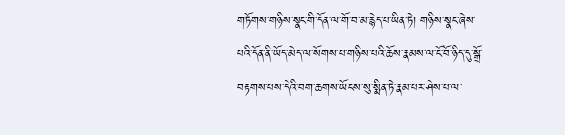གཏོགས་གཉིས་སྣང་གི་དོན་ལ་གོ་བ་མ་རྙེད་པ་ཡིན་ཏེ། གཉིས་སྣང་ཞེས་པའི་དོན་ནི་ཡོད་མེད་ལ་སོགས་པ་གཉིས་པའི་ཆོས་རྣམས་ལ་ངོ་བོ་ཉིད་དུ་སྒྲོ་བརྟགས་པས་དེའི་བག་ཆགས་ཡོངས་སུ་སྨིན་ཏེ་རྣམ་པར་ཤེས་པ་ལ་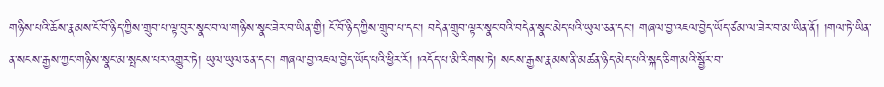གཉིས་པའི་ཆོས་རྣམས་ངོ་བོ་ཉིད་ཀྱིས་གྲུབ་པ་ལྟ་བུར་སྣང་བ་ལ་གཉིས་སྣང་ཟེར་བ་ཡིན་གྱི། ངོ་བོ་ཉིད་ཀྱིས་གྲུབ་པ་དང་། བདེན་གྲུབ་ལྟར་སྣང་བའི་བདེན་སྣང་མེད་པའི་ཡུལ་ཅན་དང་། གཞལ་བྱ་འཇལ་བྱེད་ཡོད་ཙམ་ལ་ཟེར་བ་མ་ཡིན་ནོ། །གལ་ཏེ་ཡིན་ན་སངས་རྒྱས་ཀྱང་གཉིས་སྣང་མ་སྤངས་པར་འགྱུར་ཏེ། ཡུལ་ཡུལ་ཅན་དང་། གཞལ་བྱ་འཇལ་བྱེད་ཡོད་པའི་ཕྱིར་རོ། །འདོད་པ་མི་རིགས་ཏེ། སངས་རྒྱས་རྣམས་ནི་མཚན་ཉིད་མེད་པའི་སྐད་ཅིག་མའི་སྦྱོར་བ་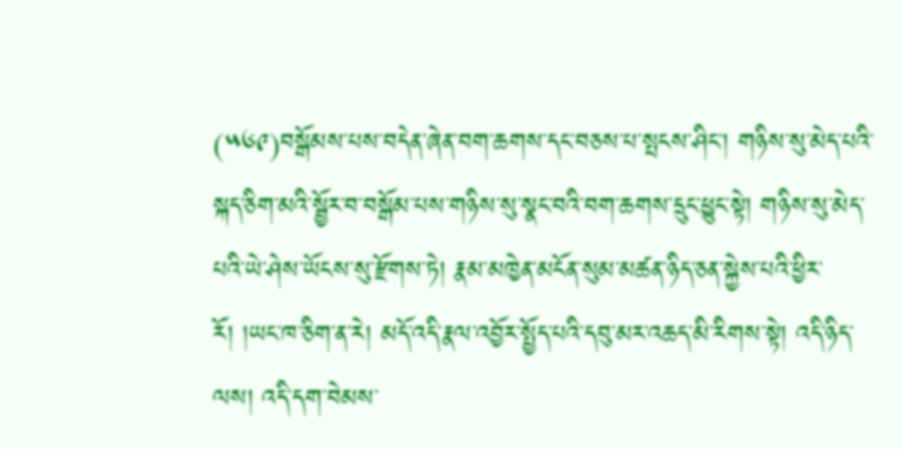(༥༦༩)བསྒོམས་པས་བདེན་ཞེན་བག་ཆགས་དང་བཅས་པ་སྤངས་ཤིང་། གཉིས་སུ་མེད་པའི་སྐད་ཅིག་མའི་སྦྱོར་བ་བསྒོམ་པས་གཉིས་སུ་སྣང་བའི་བག་ཆགས་དྲུང་ཕྱུང་སྟེ། གཉིས་སུ་མེད་པའི་ཡེ་ཤེས་ཡོངས་སུ་རྫོགས་ཏེ། རྣམ་མཁྱེན་མངོན་སུམ་མཚན་ཉིད་ཅན་སྐྱེས་པའི་ཕྱིར་རོ། །ཡང་ཁ་ཅིག་ན་རེ། མདོ་འདི་རྣལ་འབྱོར་སྤྱོད་པའི་དབུ་མར་འཆད་མི་རིགས་སྟེ། འདི་ཉིད་ལས། འདི་དག་བེམས་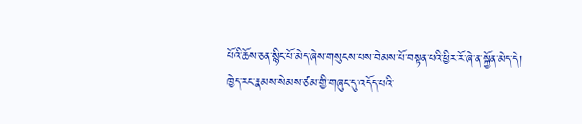པོའི་ཆོས་ཅན་སྙིང་པོ་མེད་ཞེས་གསུངས་པས་བེམས་པོ་བསྟན་པའི་ཕྱིར་རོ་ཞེ་ན་སྐྱོན་མེད་དེ། ཁྱེད་རང་རྣམས་སེམས་ཙམ་གྱི་གཞུང་དུ་འདོད་པའི་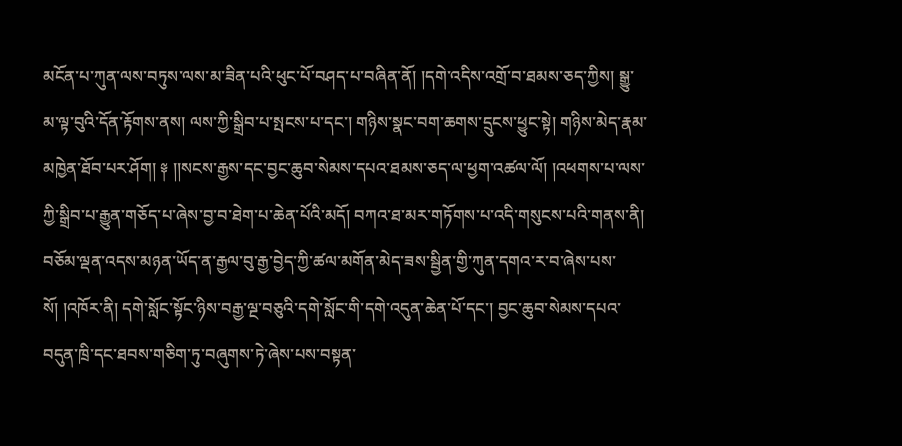མངོན་པ་ཀུན་ལས་བཏུས་ལས་མ་ཟིན་པའི་ཕུང་པོ་བཤད་པ་བཞིན་ནོ། །དགེ་འདིས་འགྲོ་བ་ཐམས་ཅད་ཀྱིས། སྒྱུ་མ་ལྟ་བུའི་དོན་རྟོགས་ནས། ལས་ཀྱི་སྒྲིབ་པ་སྤངས་པ་དང་། གཉིས་སྣང་བག་ཆགས་དྲུངས་ཕྱུང་སྟེ། གཉིས་མེད་རྣམ་མཁྱེན་ཐོབ་པར་ཤོག། ༈ །།སངས་རྒྱས་དང་བྱང་ཆུབ་སེམས་དཔའ་ཐམས་ཅད་ལ་ཕྱག་འཚལ་ལོ། །འཕགས་པ་ལས་ཀྱི་སྒྲིབ་པ་རྒྱུན་གཅོད་པ་ཞེས་བྱ་བ་ཐེག་པ་ཆེན་པོའི་མདོ། བཀའ་ཐ་མར་གཏོགས་པ་འདི་གསུངས་པའི་གནས་ནི། བཅོམ་ལྡན་འདས་མཉན་ཡོད་ན་རྒྱལ་བུ་རྒྱ་བྱེད་ཀྱི་ཚལ་མགོན་མེད་ཟས་སྦྱིན་གྱི་ཀུན་དགའ་ར་བ་ཞེས་པས་སོ། །འཁོར་ནི། དགེ་སློང་སྟོང་ཉིས་བརྒྱ་ལྔ་བཅུའི་དགེ་སློང་གི་དགེ་འདུན་ཆེན་པོ་དང་། བྱང་ཆུབ་སེམས་དཔའ་བདུན་ཁྲི་དང་ཐབས་གཅིག་ཏུ་བཞུགས་ཏེ་ཞེས་པས་བསྟན་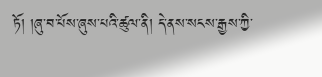ཏོ། །ཞུ་བ་པོས་ཞུས་པའི་ཚུལ་ནི། དེ་ནས་སངས་རྒྱས་ཀྱི་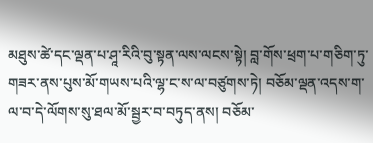མཐུས་ཚེ་དང་ལྡན་པ་ཤཱ་རིའི་བུ་སྟན་ལས་ལངས་སྟེ། བླ་གོས་ཕྲག་པ་གཅིག་ཏུ་གཟར་ནས་པུས་མོ་གཡས་པའི་ལྷ་ང་ས་ལ་བཙུགས་ཏེ། བཅོམ་ལྡན་འདས་ག་ལ་བ་དེ་ལོགས་སུ་ཐལ་མོ་སྦྱར་བ་བཏུད་ནས། བཅོམ་